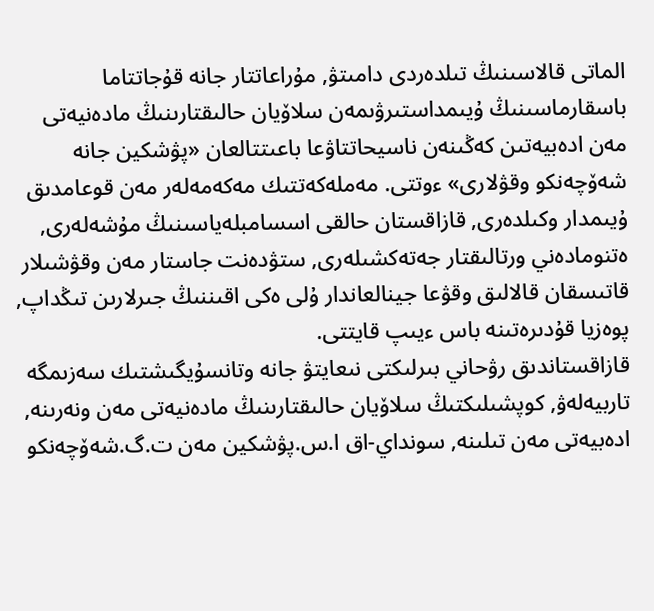الماتى قالاسىنىڭ تىلدەردى دامىتۋ, مۇراعاتتار جانە قۇجاتتاما باسقارماسىنىڭ ۇيىمداستىرۋىمەن سلاۆيان حالىقتارىنىڭ مادەنيەتى مەن ادەبيەتىن كەڭىنەن ناسيحاتتاۋعا باعىتتالعان «پۋشكين جانە شەۆچەنكو وقۋلارى» ءوتتى. مەملەكەتتىك مەكەمەلەر مەن قوعامدىق ۇيىمدار وكىلدەرى, قازاقستان حالقى اسسامبلەياسىنىڭ مۇشەلەرى, ەتنومادەني ورتالىقتار جەتەكشىلەرى, ستۋدەنت جاستار مەن وقۋشىلار قاتىسقان قالالىق وقۋعا جينالعاندار ۇلى ەكى اقىننىڭ جىرلارىن تىڭداپ, پوەزيا قۇدىرەتىنە باس ءيىپ قايتتى.
قازاقستاندىق رۋحاني بىرلىكتى نىعايتۋ جانە وتانسۇيگىشتىك سەزىمگە تاربيەلەۋ, كوپشىلىكتىڭ سلاۆيان حالىقتارىنىڭ مادەنيەتى مەن ونەرىنە, ادەبيەتى مەن تىلىنە, سونداي-اق ا.س.پۋشكين مەن ت.گ.شەۆچەنكو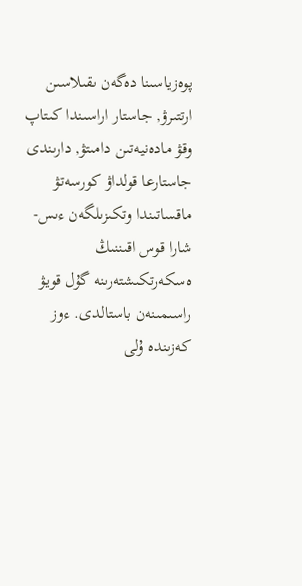پوەزياسىنا دەگەن ىقىلاسىن ارتتىرۋ, جاستار اراسىندا كىتاپ وقۋ مادەنيەتىن دامىتۋ, دارىندى جاستارعا قولداۋ كورسەتۋ ماقساتىندا وتكىزىلگەن ءىس-شارا قوس اقىننىڭ ەسكەرتكىشتەرىنە گۇل قويۋ راسىمىنەن باستالدى. ءوز كەزىندە ۇلى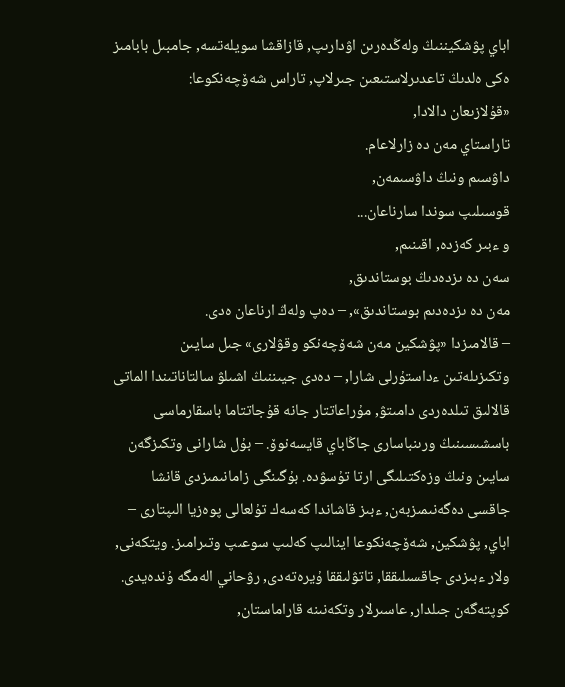اباي پۋشكيننىڭ ولەڭدەرىن اۋدارىپ, قازاقشا سويلەتسە, جامبىل بابامىز ەكى ەلدىڭ تاعدىرلاستىعىن جىرلاپ, تاراس شەۆچەنكوعا:
«قۇلازىعان دالادا,
تاراستاي مەن دە زارلاعام.
داۋسىم ونىڭ داۋسىمەن,
قوسىلىپ سوندا سارناعان...
و ءبىر كەزدە, اقىنىم,
سەن دە ىزدەدىڭ بوستاندىق,
مەن دە ىزدەدىم بوستاندىق», – دەپ ولەڭ ارناعان ەدى.
– قالامىزدا «پۋشكين مەن شەۆچەنكو وقۋلارى» جىل سايىن وتكىزىلەتىن ءداستۇرلى شارا, – دەدى جيىننىڭ اشىلۋ سالتاناتىندا الماتى قالالىق تىلدەردى دامىتۋ, مۇراعاتتار جانە قۇجاتتاما باسقارماسى باسشىسىنىڭ ورىنباسارى جاڭاباي قايسەنوۆ. – بۇل شارانى وتكىزگەن سايىن ونىڭ وزەكتىلىگى ارتا تۇسۋدە. بۇگىنگى زامانىمىزدى قانشا جاقسى دەگەنىمىزبەن, ءبىز قاشاندا كەسەك تۇلعالى پوەزيا الىپتارى – اباي, پۋشكين, شەۆچەنكوعا اينالىپ كەلىپ سوعىپ وتىرامىز. ويتكەنى, ولار ءبىزدى جاقسىلىققا, تاتۋلىققا ۇيرەتەدى, رۋحاني الەمگە ۇندەيدى. كوپتەگەن جىلدار, عاسىرلار وتكەنىنە قاراماستان,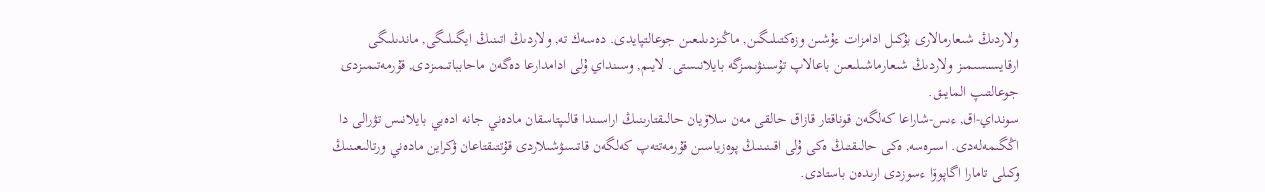ولاردىڭ شىعارمالارى بۇكىل ادامزات ءۇشىن وزەكتىلىگىن, ماڭىزدىلىعىن جوعالتپايدى. دەسەك تە, ولاردىڭ اتىنىڭ ايگىلىگى, ماندىلىگى ارقايسىسىمىز ولاردىڭ شىعارماشىلىعىن باعالاپ تۇسىنۋىمىزگە بايلانىستى. لايىم, وسىنداي ۇلى ادامدارعا دەگەن ماحابباتىمىزدى, قۇرمەتىمىزدى جوعالتىپ المايىق.
سونداي-اق, ءىس-شاراعا كەلگەن قوناقتار قازاق حالقى مەن سلاۆيان حالىقتارىنىڭ اراسىندا قالىپتاسقان مادەني جانە ادەبي بايلانىس تۋرالى دا اڭگىمەلەدى. اسىرەسە, ەكى حالىقتىڭ ەكى ۇلى اقىنىنىڭ پوەزياسىن قۇرمەتتەپ كەلگەن قاتىسۋشىلاردى قۇتتىقتاعان ۋكراين مادەني ورتالىعىنىڭ وكىلى تامارا اگاپوۆا ءسوزدى ارىدەن باستادى.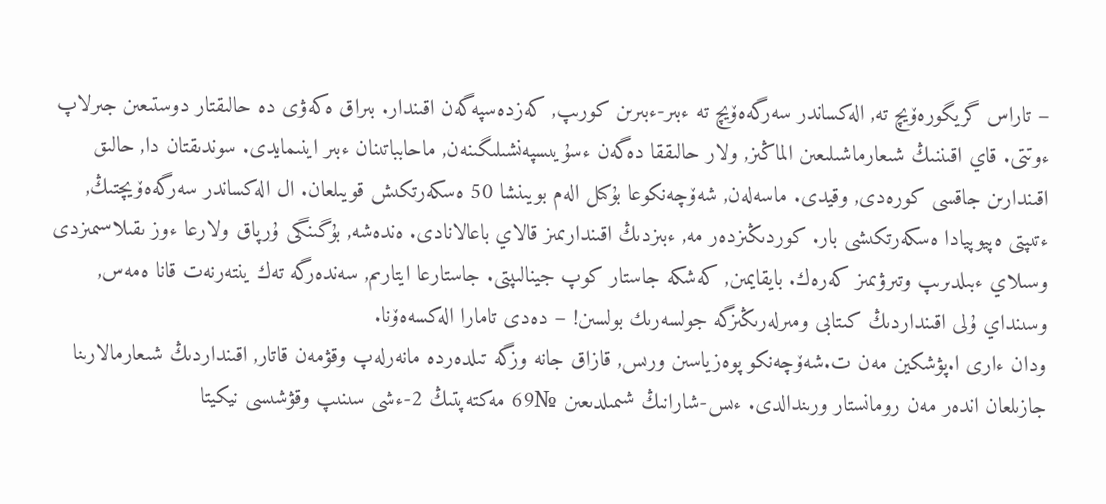– تاراس گريگورەۆيچ تە, الەكساندر سەرگەەۆيچ تە ءبىر-ءبىرىن كورىپ, كەزدەسپەگەن اقىندار. بىراق ەكەۋى دە حالىقتار دوستىعىن جىرلاپ ءوتتى. قاي اقىننىڭ شىعارماشىلىعىن الماڭىز, ولار حالىققا دەگەن ءسۇيىسپەنشىلىگىنەن, ماحابباتىنان ءبىر اينىمايدى. سوندىقتان دا, حالىق اقىندارىن جاقسى كورەدى, وقيدى. ماسەلەن, شەۆچەنكوعا بۇكىل الەم بويىنشا 50 ەسكەرتكىش قويىلعان. ال الەكساندر سەرگەەۆيچتىڭ, ءتىپتى ەپيوپيادا ەسكەرتكىشى بار. كوردىڭىزدەر مە, ءبىزدىڭ اقىندارىمىز قالاي باعالانادى. ەندەشە, بۇگىنگى ۇرپاق ولارعا ءوز ىقىلاسىمىزدى وسىلاي ءبىلدىرىپ وتىرۋىمىز كەرەك. بايقايمىن, كەشكە جاستار كوپ جينالىپتى. جاستارعا ايتارىم, سەندەرگە تەك ينتەرنەت قانا ەمەس, وسىنداي ۇلى اقىنداردىڭ كىتابى ومىرلەرىڭىزگە جولسەرىك بولسىن! – دەدى تامارا الەكسەەۆنا.
ودان ءارى ا.پۋشكين مەن ت.شەۆچەنكو پوەزياسىن ورىس, قازاق جانە وزگە تىلدەردە مانەرلەپ وقۋمەن قاتار, اقىنداردىڭ شىعارمالارىنا جازىلعان اندەر مەن رومانستار ورىندالدى. ءىس-شارانىڭ شىمىلدىعىن №69 مەكتەپتىڭ 2-ءشى سىنىپ وقۋشىسى نيكيتا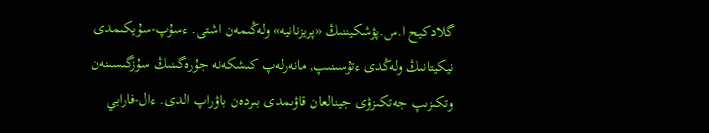گلادكيح ا.س.پۋشكيننىڭ «پريزنانيە» ولەڭىمەن اشتى. ءسۇپ-سۇيكىمدى نيكيتانىڭ ولەڭدى ءتۇسىنىپ, مانەرلەپ كىشكەنە جۇرەگىنىڭ سۇزگىسىنەن وتكىزىپ جەتكىزۋى جينالعان قاۋىمدى بىردەن باۋراپ الدى. ءال-فارابي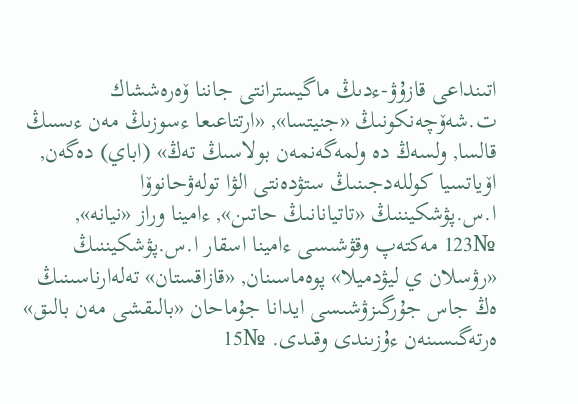اتىنداعى قازۇۋ-ءدىڭ ماگيسترانتى جاننا ۆەرەششاك ت.شەۆچەنكونىڭ «جنيتسا», «ارتتاعىعا ءسوزىڭ مەن ءىسىڭ قالسا, ولسەڭ دە ولمەگەنمەن بولاسىڭ تەڭ» (اباي) دەگەن, اۆياتسيا كوللەدجىنىڭ ستۋدەنتى الۋا تولەۋحانوۆا ا.س.پۋشكيننىڭ «تاتيانانىڭ حاتىن», ءامينا وراز «نيانە», №123 مەكتەپ وقۋشىسى ءامينا اسقار ا.س.پۋشكيننىڭ «رۋسلان ي ليۋدميلا» پوەماسىنان, «قازاقستان» تەلەارناسىنىڭ ەڭ جاس جۇرگىزۋشىسى ايدانا جۇماحان «بالىقشى مەن بالىق» ەرتەگىسىنەن ءۇزىندى وقىدى. №15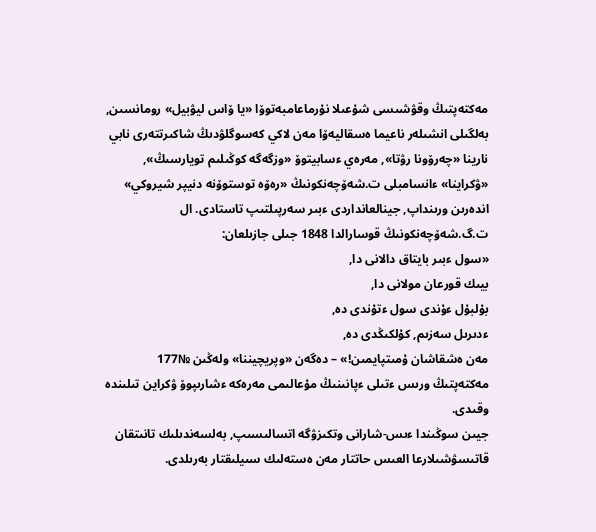مەكتەپتىڭ وقۋشىسى شۇعىلا نۇرماعامبەتوۆا «يا ۆاس ليۋبيل» رومانسىن, بەلگىلى انشىلەر ناعيما ەسقاليەۆا مەن لاكي كەسوگلۋدىڭ شاكىرتتەرى نابي نارينا «چەرۆونا رۋتا», مەرەي ءسابيتوۆ «وزگەگە كوڭىلىم تويارسىڭ», «ۋكراينا» ءانسامبلى ت.شەۆچەنكونىڭ «رەۆە توستوۆنە دنيپر شيروكي» اندەرىن ورىنداپ, جينالعانداردى ءبىر سەرپىلتىپ تاستادى. ال ت.گ.شەۆچەنكونىڭ قوسارالدا 1848 جىلى جازىلعان:
«سول ءبىر بايتاق دالانى دا,
بيىك قورعان مولانى دا,
بۇلبۇل ءۇندى سول ءتۇندى دە,
ءدىرىل سەزىم, كۇلكىڭدى دە,
مەن ەشقاشان ۇمىتپايمىن!» – دەگەن «وپريچيننا» ولەڭىن №177 مەكتەپتىڭ ورىس ءتىلى ءپانىنىڭ مۇعالىمى مەرەكە ءشارىپوۆ ۋكراين تىلىندە وقىدى.
جيىن سوڭىندا ءىس-شارانى وتكىزۋگە اتسالىسىپ, بەلسەندىلىك تانىتقان قاتىسۋشىلارعا العىس حاتتار مەن ەستەلىك سىيلىقتار بەرىلدى.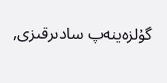گۇلزەينەپ سادىرقىزى,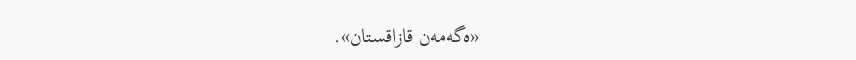«ەگەمەن قازاقستان».